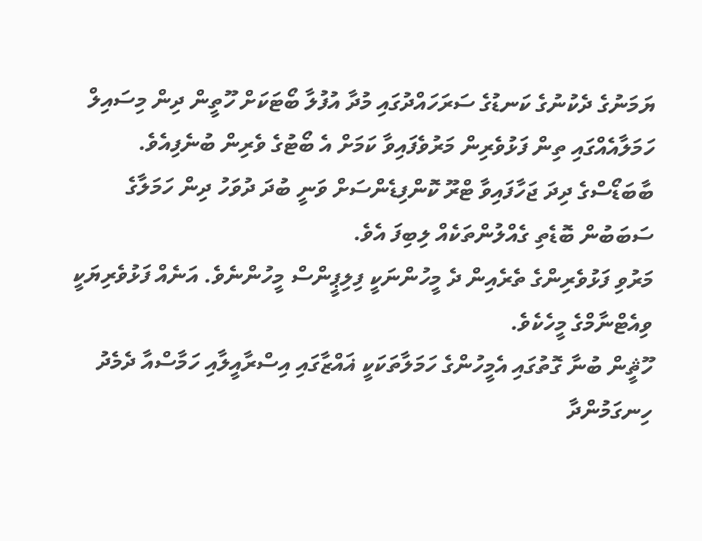ޔަމަނުގެ ދެކުނުގެ ކަނޑުގެ ސަރަހައްދުގައި މުދާ އުފުލާ ބޯޓަކަށް ހޫތީން ދިން މިސައިލް ހަމަލާއެއްގައި ތިން ފަޅުވެރިން މަރުވެފައިވާ ކަމަށް އެ ބޯޓުގެ ވެރިން ބުނެފިއެވެ.
ބާބަޑޯސްގެ ދިދަ ޖަހާފައިވާ ޓްރޫ ކޮންފިޑެންސަށް ވަނީ ބުދަ ދުވަހު ދިން ހަމަލާގެ ސަބަބުން ބޮޑެތި ގެއްލުންތަކެއް ލިބިފަ އެވެ.
މަރުވި ފަޅުވެރިންގެ ތެރެއިން ދެ މީހުންނަކީ ފިލިޕީންސް މީހުންނެވެ. އަނެއް ފަޅުވެރިޔަކީ ވިއެޓްނާމްގެ މީހެކެވެ.
ހޫޘީން ބުނާ ގޮތުގައި އެމީހުންގެ ހަމަލާތަކަކީ ޣައްޒާގައި އިސްރާއީލާއި ހަމާސްއާ ދެމެދު ހިނގަމުންދާ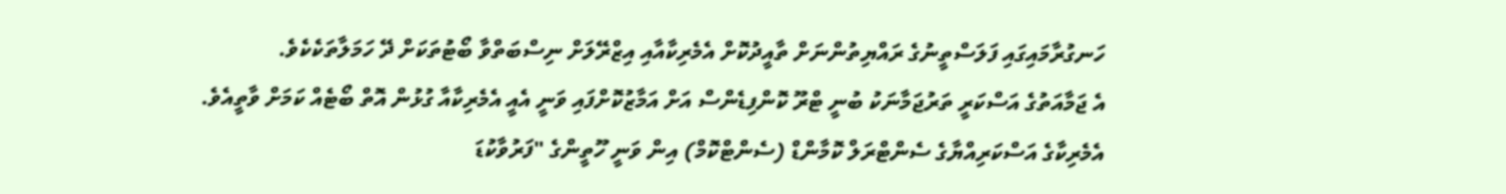ހަނގުރާމައިގައި ފަލަސްތީނުގެ ރައްޔިތުންނަށް ތާއީދުކޮށް އެމެރިކާއާއި އިޒްރޭލަށް ނިސްބަތްވާ ބޯޓުތަކަށް ދޭ ހަމަލާތަކެކެވެ.
އެ ޖަމާއަތުގެ އަސްކަރީ ތަރުޖަމާނަކު ބުނީ ޓްރޫ ކޮންފިޑެންސް އަށް އަމާޒުކޮށްފައި ވަނީ އެއީ އެމެރިކާއާ ގުޅުން އޮތް ބޯޓެއް ކަމަށް ވާތީއެވެ.
އެމެރިކާގެ އަސްކަރިއްޔާގެ ސެންޓްރަލް ކޮމާންޑް (ސެންޓްކޮމް) އިން ވަނީ ހޫތީންގެ "ފަރުވާކުޑަ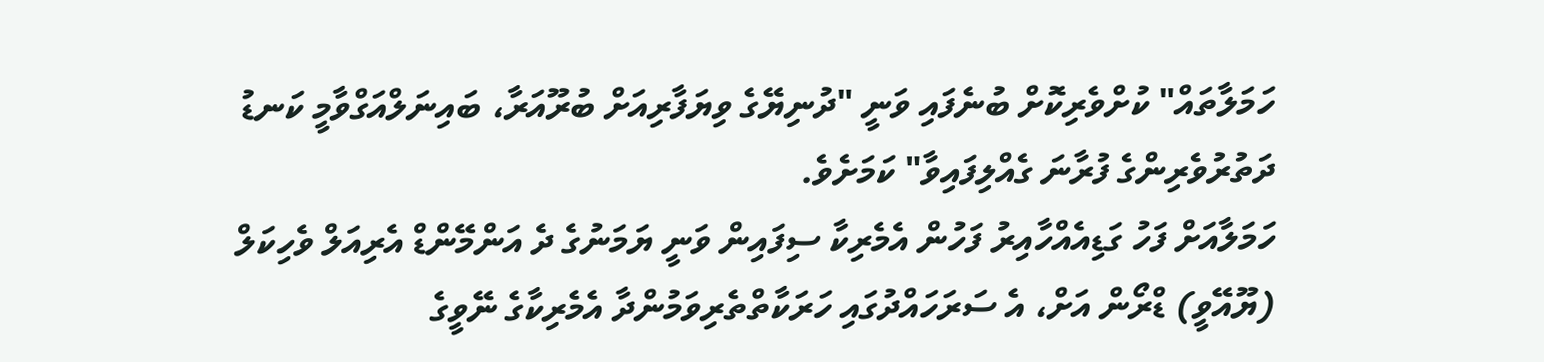ހަމަލާތައް" ކުށްވެރިކޮށް ބުނެފައި ވަނީ "ދުނިޔޭގެ ވިޔަފާރިއަށް ބުރޫއަރާ، ބައިނަލްއަގްވާމީ ކަނޑު ދަތުރުވެރިންގެ ފުރާނަ ގެއްލިފައިވާ" ކަމަށެވެ.
ހަމަލާއަށް ފަހު ގަޑިއެއްހާއިރު ފަހުން އެމެރިކާ ސިފައިން ވަނީ ޔަމަނުގެ ދެ އަންމޭންޑް އެރިއަލް ވެހިކަލް (ޔޫއޭވީ) ޑްރޯން އަށް، އެ ސަރަހައްދުގައި ހަރަކާތްތެރިވަމުންދާ އެމެރިކާގެ ނޭވީގެ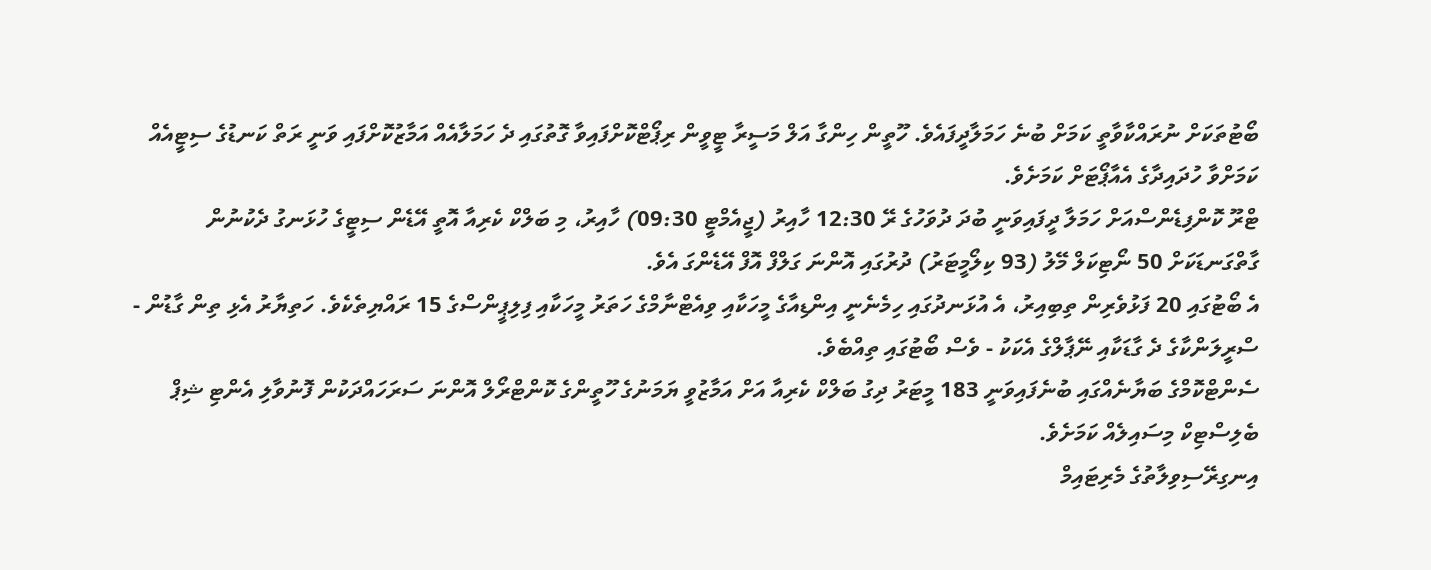ބޯޓުތަކަށް ނުރައްކާވާތީ ކަމަށް ބުނެ ހަމަލާދީފައެވެ. ހޫތީން ހިންގާ އަލް މަސީރާ ޓީވީން ރިޕޯޓްކޮށްފައިވާ ގޮތުގައި ދެ ހަމަލާއެއް އަމާޒުކޮށްފައި ވަނީ ރަތް ކަނޑުގެ ސިޓީއެއް ކަމަށްވާ ހުދައިދާގެ އެއާޕޯޓަށް ކަމަށެވެ.
ޓްރޫ ކޮންފިޑެންސްއަށް ހަމަލާ ދީފައިވަނީ ބުދަ ދުވަހުގެ ރޭ 12:30 ހާއިރު (ޖީއެމްޓީ 09:30) ހާއިރު، މި ބަލްކް ކެރިއާ އޮތީ އޭޑެން ސިޓީގެ ހުޅަނގު ދެކުނުން ގާތްގަނޑަކަށް 50 ނޯޓިކަލް މޭލު (93 ކިލޯމީޓަރު) ދުރުގައި އޮންނަ ގަލްފް އޮފް އޭޑެންގަ އެވެ.
އެ ބޯޓުގައި 20 ފަޅުވެރިން ތިބިއިރު، އެ އުޅަނދުގައި ހިމެނެނީ އިންޑިއާގެ މީހަކާއި ވިއެޓްނާމްގެ ހަތަރު މީހަކާއި ފިލިޕީންސްގެ 15 ރައްޔިތެކެވެ. ހަތިޔާރު އެޅި ތިން ގާޑުން - ސްރީލަންކާގެ ދެ ގާޑަކާއި ނޭޕާލްގެ އެކަކު - ވެސް ބޯޓުގައި ތިއްބެވެ.
ސެންޓްކޮމްގެ ބަޔާނެއްގައި ބުނެފައިވަނީ 183 މީޓަރު ދިގު ބަލްކް ކެރިއާ އަށް އަމާޒުވީ ޔަމަނުގެ ހޫތީންގެ ކޮންޓްރޯލް އޮންނަ ސަރަހައްދަކުން ފޮނުވާލި އެންޓި ޝިޕް ބެލިސްޓިކް މިސައިލެއް ކަމަށެވެ.
އިނގިރޭސިވިލާތުގެ މެރިޓައިމް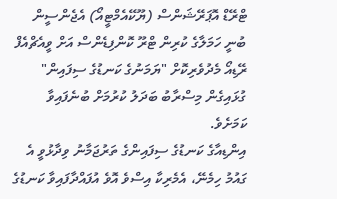ޓްރޭޑް އޮޕަރޭޝަންސް (ޔޫކޭއެމްޓީއޯ) އެޖެންސީން ބުނީ ހަމަލާގެ ކުރިން ޓްރޫ ކޮންފިޑެންސް އަށް ވީއެޗްއެފް ރޭޑިއޯ މެދުވެރިކޮށް "ޔަމަނުގެ ކަނޑުގެ ސިފައިން" ގުޅައިގެން މިސްރާބު ބަދަލު ކުރުމަށް ބުނެފައިވާ ކަމަށެވެ.
އިންޑިއާގެ ކަނޑުގެ ސިފައިންގެ ތަރުޖަމާނު ވިދާޅުވީ އެ ގައުމު ހިމެނޭ، އެމެރިކާ އިސްވެ އޮވެ އުފައްދާފައިވާ ކަނޑުގެ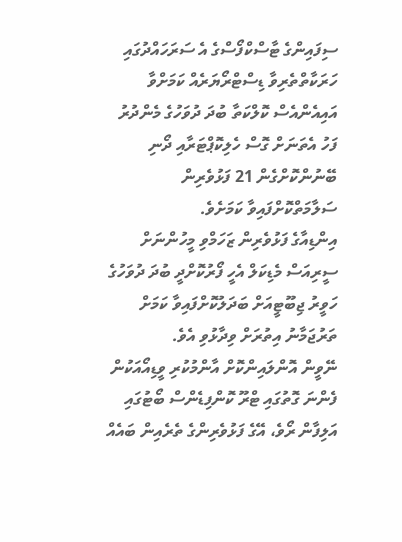ސިފައިންގެ ޓާސްކްފޯސްގެ އެ ސަރަހައްދުގައި ހަރަކާތްތެރިވާ ޑިސްޓްރޯޔަރެއް ކަމަށްވާ އައިއެންއެސް ކޮލްކަތާ ބުދަ ދުވަހުގެ މެންދުރު ފަހު އެތަނަށް ގޮސް ހެލިކޮޕްޓަރާއި ދޯނި ބޭނުންކޮށްގެން 21 ފަޅުވެރިން ސަލާމަތްކޮށްފައިވާ ކަމަށެވެ.
އިންޑިއާގެ ފަޅުވެރިން ޒަހަމްވި މީހުންނަށް ސީރިއަސް މެޑިކަލް އެހީ ފޯރުކޮށްދީ ބުދަ ދުވަހުގެ ހަވީރު ޖިބޫޓީއަށް ބަދަލުކޮށްފައިވާ ކަމަށް ތަރުޖަމާނު އިތުރަށް ވިދާޅުވި އެވެ.
ނޭވީން އޮންލައިންކޮށް އާންމުކުރި ވީޑިއޯއަކުން ފެންނަ ގޮތުގައި ޓްރޫ ކޮންފިޑެންސް ބޯޓުގައި އަލިފާން ރޯވެ، އޭގެ ފަޅުވެރިންގެ ތެރެއިން ބައެއް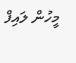މީހުން ލައިފް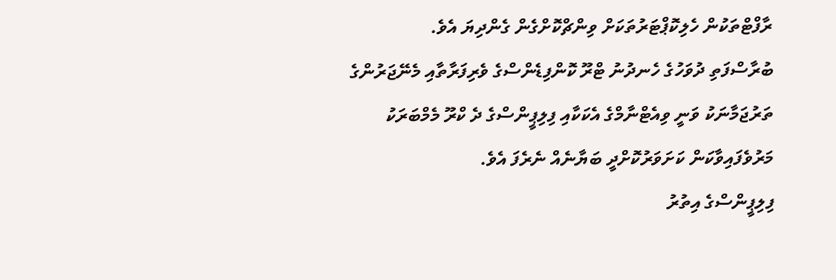ރާފްޓްތަކުން ހެލިކޮޕްޓަރުތަކަށް ވިންޗްކޮށްގެން ގެންދިޔަ އެވެ.
ބުރާސްފަތި ދުވަހުގެ ހެނދުނު ޓްރޫ ކޮންފިޑެންސްގެ ވެރިފަރާތާއި މެނޭޖަރުންގެ ތަރުޖަމާނަކު ވަނީ ވިއެޓްނާމްގެ އެކަކާއި ފިލިޕީންސްގެ ދެ ކްރޫ މެމްބަރަކު މަރުވެފައިވާކަން ކަށަވަރުކޮށްދީ ބަޔާނެއް ނެރެފަ އެވެ.
ފިލިޕީންސްގެ އިތުރު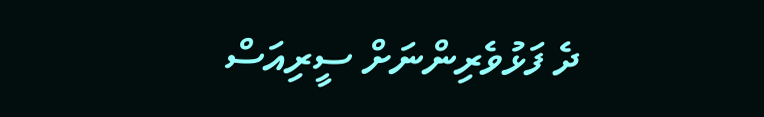ދެ ފަޅުވެރިންނަށް ސީރިއަސް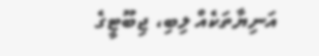އަނިޔާތަކެއް ލިބި، ޖިބޫޓީގެ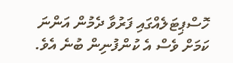ހޮސްޕިޓަލެއްގައި ފަރުވާ ދެމުން އަންނަ ކަމަށް ވެސް އެ ކުންފުނިން ބުނެ އެވެ.